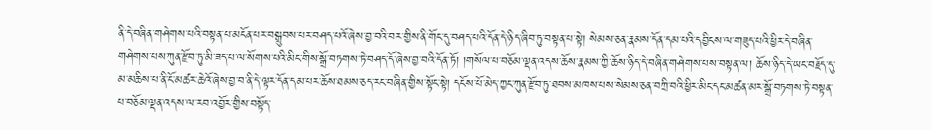ནི་དེ་བཞིན་གཤེགས་པའི་བསྟན་པ་མངོན་པར་བསྒྲུབས་པར་བཤད་པའོ་ཞེས་བྱ་བའི་བར་གྱིས་ནི་གོང་དུ་བཤད་པའི་དོན་དེ་ཉིད་ཞིབ་ཏུ་བསྟན་པ་སྟེ། སེམས་ཅན་རྣམས་དོན་དམ་པའི་དབྱིངས་ལ་གཟུད་པའི་ཕྱིར་དེ་བཞིན་གཤེགས་པས་ཀུན་རྫོབ་ཏུ་མི་ཟད་པ་ལ་སོགས་པའི་མིང་གིས་སྒྲོ་བཏགས་ཏེ་བཤད་དོ་ཞེས་བྱ་བའི་དོན་ཏོ། །གསོལ་པ་བཅོམ་ལྡན་འདས་ཆོས་རྣམས་ཀྱི་ཆོས་ཉིད་དེ་བཞིན་གཤེགས་པས་བསྟན་ལ། ཆོས་ཉིད་དེ་ཡང་བརྗོད་དུ་མ་མཆིས་པ་ནི་ངོ་མཚར་ཆེའོ་ཞེས་བྱ་བ་ནི་དེ་ལྟར་དོན་དམ་པར་ཆོས་ཐམས་ཅད་རང་བཞིན་གྱིས་སྟོང་སྟེ། དངོས་པོ་མེད་ཀྱང་ཀུན་རྫོབ་ཏུ་ཐབས་མཁས་པས་སེམས་ཅན་བཀྲི་བའི་ཕྱིར་མིང་དང་མཚན་མར་སྒྲོ་བཏགས་ཏེ་བསྟན་པ་བཅོམ་ལྡན་འདས་ལ་རབ་འབྱོར་གྱིས་བསྟོད་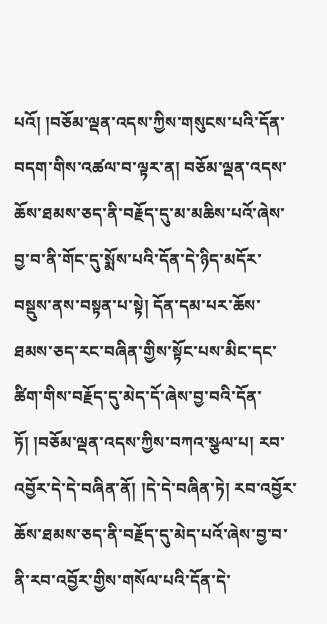པའོ། །བཅོམ་ལྡན་འདས་ཀྱིས་གསུངས་པའི་དོན་བདག་གིས་འཚལ་བ་ལྟར་ན། བཅོམ་ལྡན་འདས་ཆོས་ཐམས་ཅད་ནི་བརྗོད་དུ་མ་མཆིས་པའོ་ཞེས་བྱ་བ་ནི་གོང་དུ་སྨོས་པའི་དོན་དེ་ཉིད་མདོར་བསྡུས་ནས་བསྟན་པ་སྟེ། དོན་དམ་པར་ཆོས་ཐམས་ཅད་རང་བཞིན་གྱིས་སྟོང་པས་མིང་དང་ཚིག་གིས་བརྗོད་དུ་མེད་དོ་ཞེས་བྱ་བའི་དོན་ཏོ། །བཅོམ་ལྡན་འདས་ཀྱིས་བཀའ་སྩལ་པ། རབ་འབྱོར་དེ་དེ་བཞིན་ནོ། །དེ་དེ་བཞིན་ཏེ། རབ་འབྱོར་ཆོས་ཐམས་ཅད་ནི་བརྗོད་དུ་མེད་པའོ་ཞེས་བྱ་བ་ནི་རབ་འབྱོར་གྱིས་གསོལ་པའི་དོན་དེ་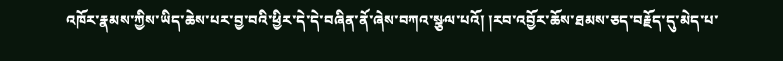འཁོར་རྣམས་ཀྱིས་ཡིད་ཆེས་པར་བྱ་བའི་ཕྱིར་དེ་དེ་བཞིན་ནོ་ཞེས་བཀའ་སྩལ་པའོ། །རབ་འབྱོར་ཆོས་ཐམས་ཅད་བརྗོད་དུ་མེད་པ་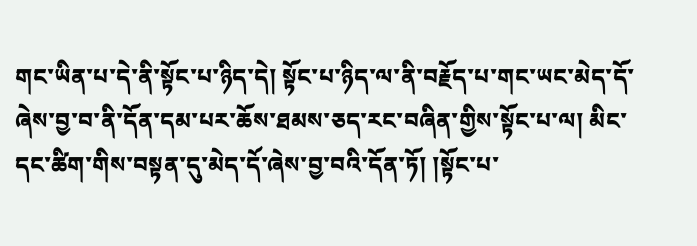གང་ཡིན་པ་དེ་ནི་སྟོང་པ་ཉིད་དེ། སྟོང་པ་ཉིད་ལ་ནི་བརྗོད་པ་གང་ཡང་མེད་དོ་ཞེས་བྱ་བ་ནི་དོན་དམ་པར་ཆོས་ཐམས་ཅད་རང་བཞིན་གྱིས་སྟོང་པ་ལ། མིང་དང་ཚིག་གིས་བསྟན་དུ་མེད་དོ་ཞེས་བྱ་བའི་དོན་ཏོ། །སྟོང་པ་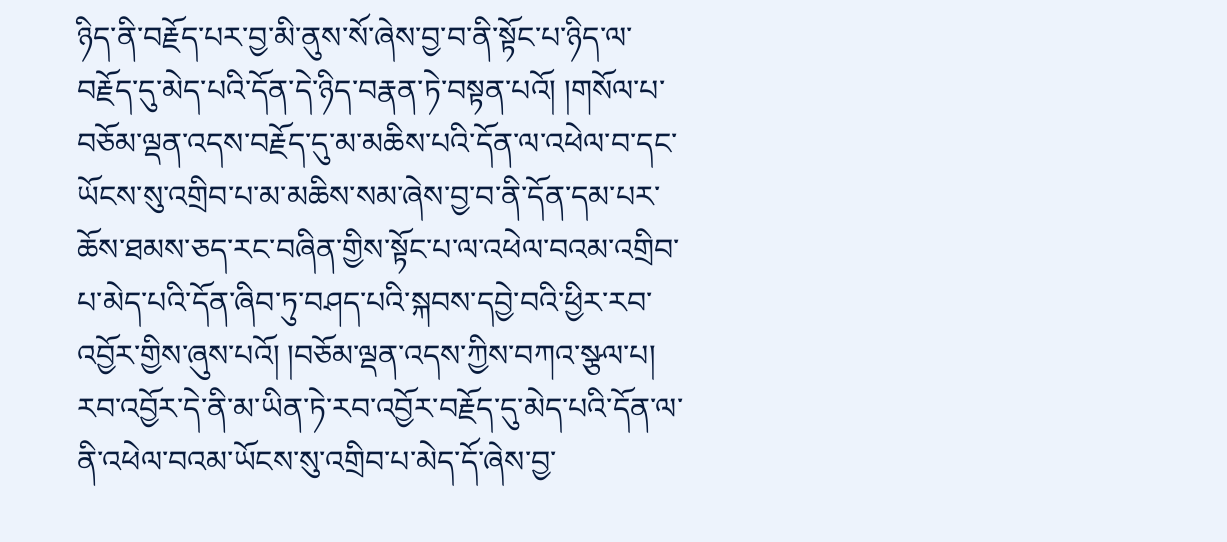ཉིད་ནི་བརྗོད་པར་བྱ་མི་ནུས་སོ་ཞེས་བྱ་བ་ནི་སྟོང་པ་ཉིད་ལ་བརྗོད་དུ་མེད་པའི་དོན་དེ་ཉིད་བརྣན་ཏེ་བསྟན་པའོ། །གསོལ་པ་བཅོམ་ལྡན་འདས་བརྗོད་དུ་མ་མཆིས་པའི་དོན་ལ་འཕེལ་བ་དང་ཡོངས་སུ་འགྲིབ་པ་མ་མཆིས་སམ་ཞེས་བྱ་བ་ནི་དོན་དམ་པར་ཆོས་ཐམས་ཅད་རང་བཞིན་གྱིས་སྟོང་པ་ལ་འཕེལ་བའམ་འགྲིབ་པ་མེད་པའི་དོན་ཞིབ་ཏུ་བཤད་པའི་སྐབས་དབྱེ་བའི་ཕྱིར་རབ་འབྱོར་གྱིས་ཞུས་པའོ། །བཅོམ་ལྡན་འདས་ཀྱིས་བཀའ་སྩལ་པ། རབ་འབྱོར་དེ་ནི་མ་ཡིན་ཏེ་རབ་འབྱོར་བརྗོད་དུ་མེད་པའི་དོན་ལ་ནི་འཕེལ་བའམ་ཡོངས་སུ་འགྲིབ་པ་མེད་དོ་ཞེས་བྱ་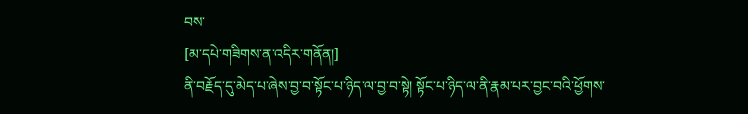བས་
[མ་དཔེ་གཟིགས་ན་འདིར་གནོན།]
ནི་བརྗོད་དུ་མེད་པ་ཞེས་བྱ་བ་སྟོང་པ་ཉིད་ལ་བྱ་བ་སྟེ། སྟོང་པ་ཉིད་ལ་ནི་རྣམ་པར་བྱང་བའི་ཕྱོགས་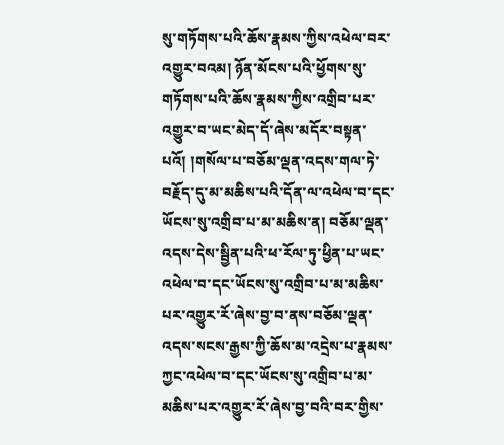སུ་གཏོགས་པའི་ཆོས་རྣམས་ཀྱིས་འཕེལ་བར་འགྱུར་བའམ། ཉོན་མོངས་པའི་ཕྱོགས་སུ་གཏོགས་པའི་ཆོས་རྣམས་ཀྱིས་འགྲིབ་པར་འགྱུར་བ་ཡང་མེད་དོ་ཞེས་མདོར་བསྟན་པའོ། །གསོལ་པ་བཅོམ་ལྡན་འདས་གལ་ཏེ་བརྗོད་དུ་མ་མཆིས་པའི་དོན་ལ་འཕེལ་བ་དང་ཡོངས་སུ་འགྲིབ་པ་མ་མཆིས་ན། བཅོམ་ལྡན་འདས་དེས་སྦྱིན་པའི་ཕ་རོལ་ཏུ་ཕྱིན་པ་ཡང་འཕེལ་བ་དང་ཡོངས་སུ་འགྲིབ་པ་མ་མཆིས་པར་འགྱུར་རོ་ཞེས་བྱ་བ་ནས་བཅོམ་ལྡན་འདས་སངས་རྒྱས་ཀྱི་ཆོས་མ་འདྲེས་པ་རྣམས་ཀྱང་འཕེལ་བ་དང་ཡོངས་སུ་འགྲིབ་པ་མ་མཆིས་པར་འགྱུར་རོ་ཞེས་བྱ་བའི་བར་གྱིས་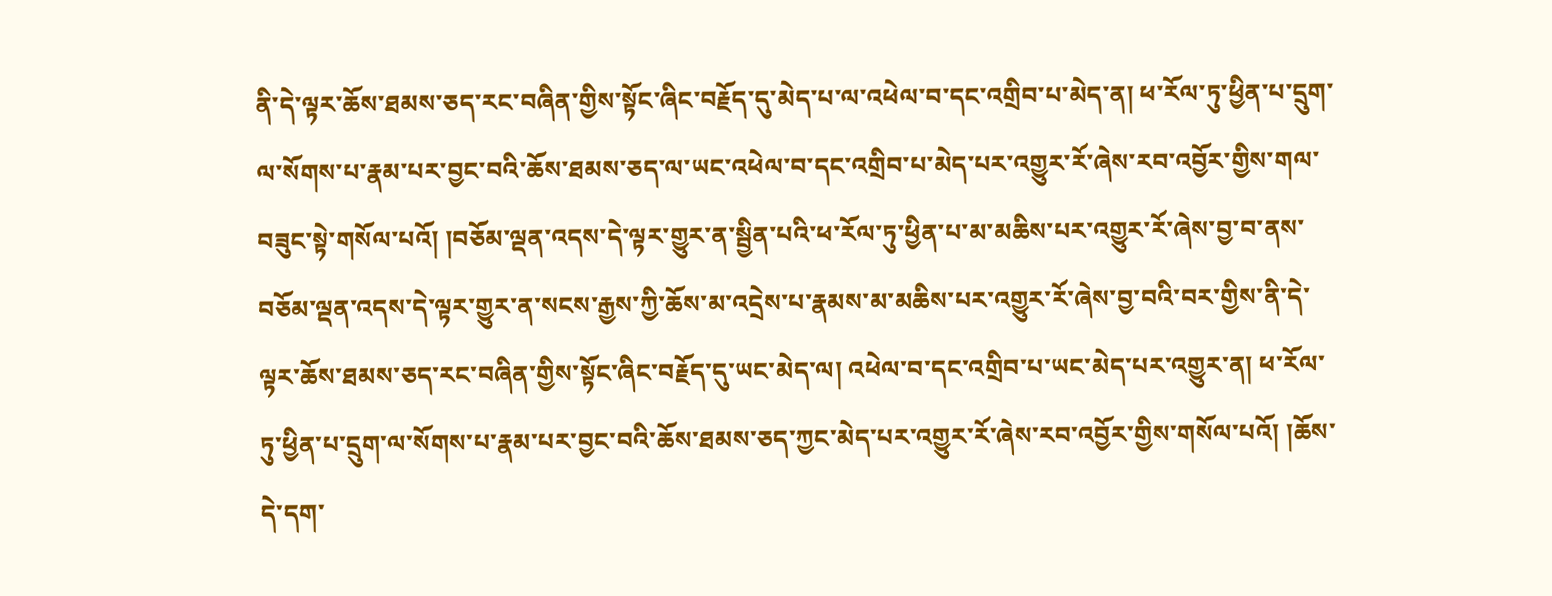ནི་དེ་ལྟར་ཆོས་ཐམས་ཅད་རང་བཞིན་གྱིས་སྟོང་ཞིང་བརྗོད་དུ་མེད་པ་ལ་འཕེལ་བ་དང་འགྲིབ་པ་མེད་ན། ཕ་རོལ་ཏུ་ཕྱིན་པ་དྲུག་ལ་སོགས་པ་རྣམ་པར་བྱང་བའི་ཆོས་ཐམས་ཅད་ལ་ཡང་འཕེལ་བ་དང་འགྲིབ་པ་མེད་པར་འགྱུར་རོ་ཞེས་རབ་འབྱོར་གྱིས་གལ་བཟུང་སྟེ་གསོལ་པའོ། །བཅོམ་ལྡན་འདས་དེ་ལྟར་གྱུར་ན་སྦྱིན་པའི་ཕ་རོལ་ཏུ་ཕྱིན་པ་མ་མཆིས་པར་འགྱུར་རོ་ཞེས་བྱ་བ་ནས་བཅོམ་ལྡན་འདས་དེ་ལྟར་གྱུར་ན་སངས་རྒྱས་ཀྱི་ཆོས་མ་འདྲེས་པ་རྣམས་མ་མཆིས་པར་འགྱུར་རོ་ཞེས་བྱ་བའི་བར་གྱིས་ནི་དེ་ལྟར་ཆོས་ཐམས་ཅད་རང་བཞིན་གྱིས་སྟོང་ཞིང་བརྗོད་དུ་ཡང་མེད་ལ། འཕེལ་བ་དང་འགྲིབ་པ་ཡང་མེད་པར་འགྱུར་ན། ཕ་རོལ་ཏུ་ཕྱིན་པ་དྲུག་ལ་སོགས་པ་རྣམ་པར་བྱང་བའི་ཆོས་ཐམས་ཅད་ཀྱང་མེད་པར་འགྱུར་རོ་ཞེས་རབ་འབྱོར་གྱིས་གསོལ་པའོ། །ཆོས་དེ་དག་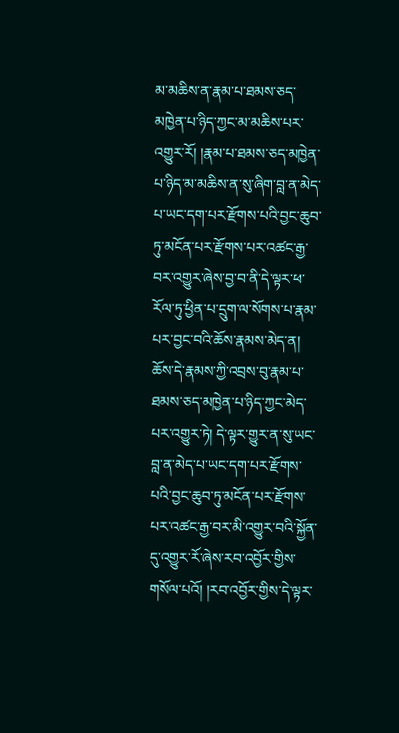མ་མཆིས་ན་རྣམ་པ་ཐམས་ཅད་མཁྱེན་པ་ཉིད་ཀྱང་མ་མཆིས་པར་འགྱུར་རོ། །རྣམ་པ་ཐམས་ཅད་མཁྱེན་པ་ཉིད་མ་མཆིས་ན་སུ་ཞིག་བླ་ན་མེད་པ་ཡང་དག་པར་རྫོགས་པའི་བྱང་ཆུབ་ཏུ་མངོན་པར་རྫོགས་པར་འཚང་རྒྱ་བར་འགྱུར་ཞེས་བྱ་བ་ནི་དེ་ལྟར་ཕ་རོལ་ཏུ་ཕྱིན་པ་དྲུག་ལ་སོགས་པ་རྣམ་པར་བྱང་བའི་ཆོས་རྣམས་མེད་ན། ཆོས་དེ་རྣམས་ཀྱི་འབྲས་བུ་རྣམ་པ་ཐམས་ཅད་མཁྱེན་པ་ཉིད་ཀྱང་མེད་པར་འགྱུར་ཏེ། དེ་ལྟར་གྱུར་ན་སུ་ཡང་བླ་ན་མེད་པ་ཡང་དག་པར་རྫོགས་པའི་བྱང་ཆུབ་ཏུ་མངོན་པར་རྫོགས་པར་འཚང་རྒྱ་བར་མི་འགྱུར་བའི་སྐྱོན་དུ་འགྱུར་རོ་ཞེས་རབ་འབྱོར་གྱིས་གསོལ་པའོ། །རབ་འབྱོར་གྱིས་དེ་ལྟར་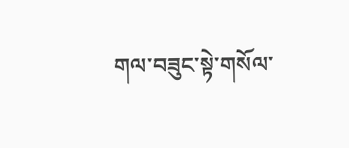གལ་བཟུང་སྟེ་གསོལ་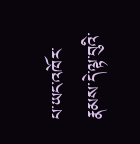པ་ཡང་འཁོར་རྣམས་དེ་ལྟ་བུའི་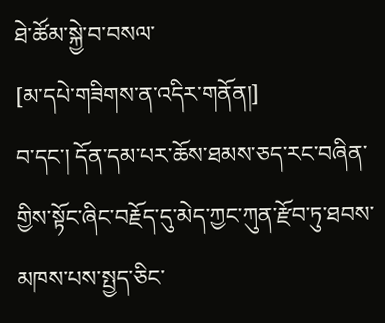ཐེ་ཚོམ་སྐྱེ་བ་བསལ་
[མ་དཔེ་གཟིགས་ན་འདིར་གནོན།]
བ་དང་། དོན་དམ་པར་ཆོས་ཐམས་ཅད་རང་བཞིན་གྱིས་སྟོང་ཞིང་བརྗོད་དུ་མེད་ཀྱང་ཀུན་རྫོབ་ཏུ་ཐབས་མཁས་པས་སྤྱད་ཅིང་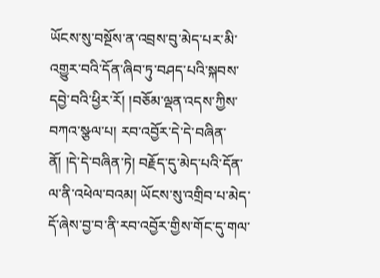ཡོངས་སུ་བསྔོས་ན་འབྲས་བུ་མེད་པར་མི་འགྱུར་བའི་དོན་ཞིབ་ཏུ་བཤད་པའི་སྐབས་དབྱེ་བའི་ཕྱིར་རོ། །བཅོམ་ལྡན་འདས་ཀྱིས་བཀའ་སྩལ་པ། རབ་འབྱོར་དེ་དེ་བཞིན་ནོ། །དེ་དེ་བཞིན་ཏེ། བརྗོད་དུ་མེད་པའི་དོན་ལ་ནི་འཕེལ་བའམ། ཡོངས་སུ་འགྲིབ་པ་མེད་དོ་ཞེས་བྱ་བ་ནི་རབ་འབྱོར་གྱིས་གོང་དུ་གལ་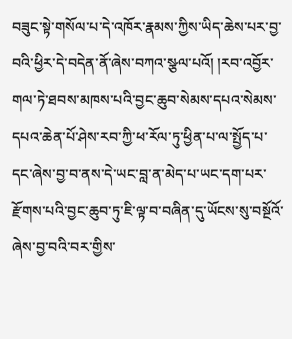བཟུང་སྟེ་གསོལ་པ་དེ་འཁོར་རྣམས་ཀྱིས་ཡིད་ཆེས་པར་བྱ་བའི་ཕྱིར་དེ་བདེན་ནོ་ཞེས་བཀའ་སྩལ་པའོ། །རབ་འབྱོར་གལ་ཏེ་ཐབས་མཁས་པའི་བྱང་ཆུབ་སེམས་དཔའ་སེམས་དཔའ་ཆེན་པོ་ཤེས་རབ་ཀྱི་ཕ་རོལ་ཏུ་ཕྱིན་པ་ལ་སྤྱོད་པ་དང་ཞེས་བྱ་བ་ནས་དེ་ཡང་བླ་ན་མེད་པ་ཡང་དག་པར་རྫོགས་པའི་བྱང་ཆུབ་ཏུ་ཇི་ལྟ་བ་བཞིན་དུ་ཡོངས་སུ་བསྔོའོ་ཞེས་བྱ་བའི་བར་གྱིས་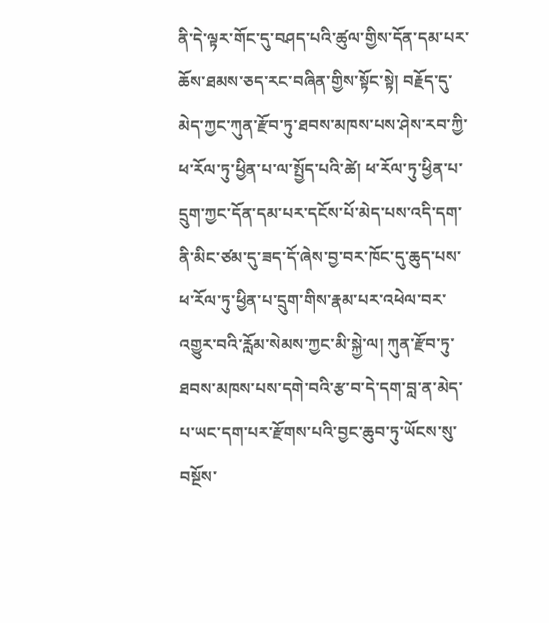ནི་དེ་ལྟར་གོང་དུ་བཤད་པའི་ཚུལ་གྱིས་དོན་དམ་པར་ཆོས་ཐམས་ཅད་རང་བཞིན་གྱིས་སྟོང་སྟེ། བརྗོད་དུ་མེད་ཀྱང་ཀུན་རྫོབ་ཏུ་ཐབས་མཁས་པས་ཤེས་རབ་ཀྱི་ཕ་རོལ་ཏུ་ཕྱིན་པ་ལ་སྤྱོད་པའི་ཚེ། ཕ་རོལ་ཏུ་ཕྱིན་པ་དྲུག་ཀྱང་དོན་དམ་པར་དངོས་པོ་མེད་པས་འདི་དག་ནི་མིང་ཙམ་དུ་ཟད་དོ་ཞེས་བྱ་བར་ཁོང་དུ་ཆུད་པས་ཕ་རོལ་ཏུ་ཕྱིན་པ་དྲུག་གིས་རྣམ་པར་འཕེལ་བར་འགྱུར་བའི་རློམ་སེམས་ཀྱང་མི་སྐྱེ་ལ། ཀུན་རྫོབ་ཏུ་ཐབས་མཁས་པས་དགེ་བའི་རྩ་བ་དེ་དག་བླ་ན་མེད་པ་ཡང་དག་པར་རྫོགས་པའི་བྱང་ཆུབ་ཏུ་ཡོངས་སུ་བསྔོས་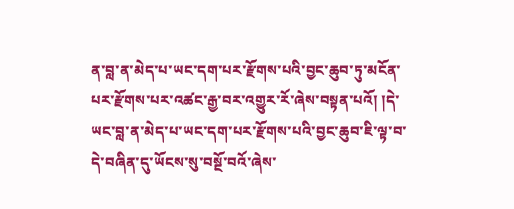ན་བླ་ན་མེད་པ་ཡང་དག་པར་རྫོགས་པའི་བྱང་ཆུབ་ཏུ་མངོན་པར་རྫོགས་པར་འཚང་རྒྱ་བར་འགྱུར་རོ་ཞེས་བསྟན་པའོ། །དེ་ཡང་བླ་ན་མེད་པ་ཡང་དག་པར་རྫོགས་པའི་བྱང་ཆུབ་ཇི་ལྟ་བ་དེ་བཞིན་དུ་ཡོངས་སུ་བསྔོ་བའོ་ཞེས་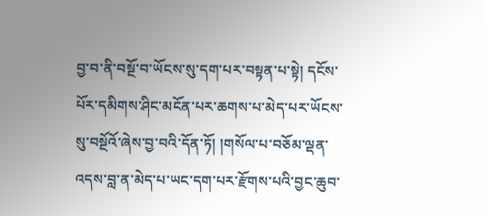བྱ་བ་ནི་བསྔོ་བ་ཡོངས་སུ་དག་པར་བསྟན་པ་སྟེ། དངོས་པོར་དམིགས་ཤིང་མངོན་པར་ཆགས་པ་མེད་པར་ཡོངས་སུ་བསྔོའོ་ཞེས་བྱ་བའི་དོན་ཏོ། །གསོལ་པ་བཅོམ་ལྡན་འདས་བླ་ན་མེད་པ་ཡང་དག་པར་རྫོགས་པའི་བྱང་ཆུབ་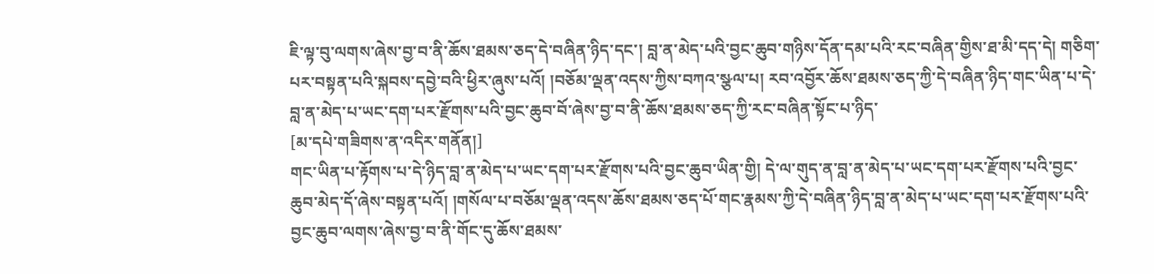ཇི་ལྟ་བུ་ལགས་ཞེས་བྱ་བ་ནི་ཆོས་ཐམས་ཅད་དེ་བཞིན་ཉིད་དང་། བླ་ན་མེད་པའི་བྱང་ཆུབ་གཉིས་དོན་དམ་པའི་རང་བཞིན་གྱིས་ཐ་མི་དད་དེ། གཅིག་པར་བསྟན་པའི་སྐབས་དབྱེ་བའི་ཕྱིར་ཞུས་པའོ། །བཅོམ་ལྡན་འདས་ཀྱིས་བཀའ་སྩལ་པ། རབ་འབྱོར་ཆོས་ཐམས་ཅད་ཀྱི་དེ་བཞིན་ཉིད་གང་ཡིན་པ་དེ་བླ་ན་མེད་པ་ཡང་དག་པར་རྫོགས་པའི་བྱང་ཆུབ་བོ་ཞེས་བྱ་བ་ནི་ཆོས་ཐམས་ཅད་ཀྱི་རང་བཞིན་སྟོང་པ་ཉིད་
[མ་དཔེ་གཟིགས་ན་འདིར་གནོན།]
གང་ཡིན་པ་རྟོགས་པ་དེ་ཉིད་བླ་ན་མེད་པ་ཡང་དག་པར་རྫོགས་པའི་བྱང་ཆུབ་ཡིན་གྱི། དེ་ལ་གུད་ན་བླ་ན་མེད་པ་ཡང་དག་པར་རྫོགས་པའི་བྱང་ཆུབ་མེད་དོ་ཞེས་བསྟན་པའོ། །གསོལ་པ་བཅོམ་ལྡན་འདས་ཆོས་ཐམས་ཅད་པོ་གང་རྣམས་ཀྱི་དེ་བཞིན་ཉིད་བླ་ན་མེད་པ་ཡང་དག་པར་རྫོགས་པའི་བྱང་ཆུབ་ལགས་ཞེས་བྱ་བ་ནི་གོང་དུ་ཆོས་ཐམས་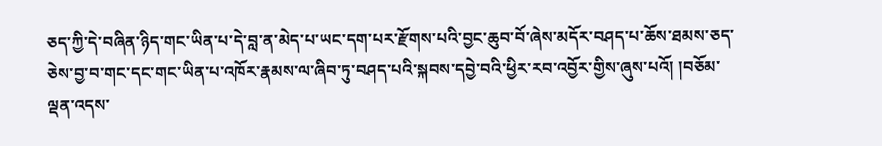ཅད་ཀྱི་དེ་བཞིན་ཉིད་གང་ཡིན་པ་དེ་བླ་ན་མེད་པ་ཡང་དག་པར་རྫོགས་པའི་བྱང་ཆུབ་བོ་ཞེས་མདོར་བཤད་པ་ཆོས་ཐམས་ཅད་ཅེས་བྱ་བ་གང་དང་གང་ཡིན་པ་འཁོར་རྣམས་ལ་ཞིབ་ཏུ་བཤད་པའི་སྐབས་དབྱེ་བའི་ཕྱིར་རབ་འབྱོར་གྱིས་ཞུས་པའོ། །བཅོམ་ལྡན་འདས་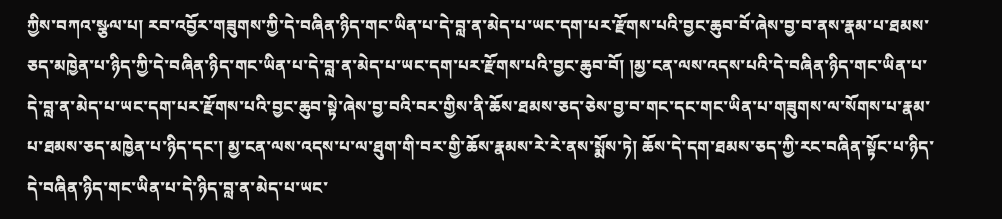ཀྱིས་བཀའ་སྩལ་པ། རབ་འབྱོར་གཟུགས་ཀྱི་དེ་བཞིན་ཉིད་གང་ཡིན་པ་དེ་བླ་ན་མེད་པ་ཡང་དག་པར་རྫོགས་པའི་བྱང་ཆུབ་བོ་ཞེས་བྱ་བ་ནས་རྣམ་པ་ཐམས་ཅད་མཁྱེན་པ་ཉིད་ཀྱི་དེ་བཞིན་ཉིད་གང་ཡིན་པ་དེ་བླ་ན་མེད་པ་ཡང་དག་པར་རྫོགས་པའི་བྱང་ཆུབ་བོ། །མྱ་ངན་ལས་འདས་པའི་དེ་བཞིན་ཉིད་གང་ཡིན་པ་དེ་བླ་ན་མེད་པ་ཡང་དག་པར་རྫོགས་པའི་བྱང་ཆུབ་སྟེ་ཞེས་བྱ་བའི་བར་གྱིས་ནི་ཆོས་ཐམས་ཅད་ཅེས་བྱ་བ་གང་དང་གང་ཡིན་པ་གཟུགས་ལ་སོགས་པ་རྣམ་པ་ཐམས་ཅད་མཁྱེན་པ་ཉིད་དང་། མྱ་ངན་ལས་འདས་པ་ལ་ཐུག་གི་བར་གྱི་ཆོས་རྣམས་རེ་རེ་ནས་སྨོས་ཏེ། ཆོས་དེ་དག་ཐམས་ཅད་ཀྱི་རང་བཞིན་སྟོང་པ་ཉིད་དེ་བཞིན་ཉིད་གང་ཡིན་པ་དེ་ཉིད་བླ་ན་མེད་པ་ཡང་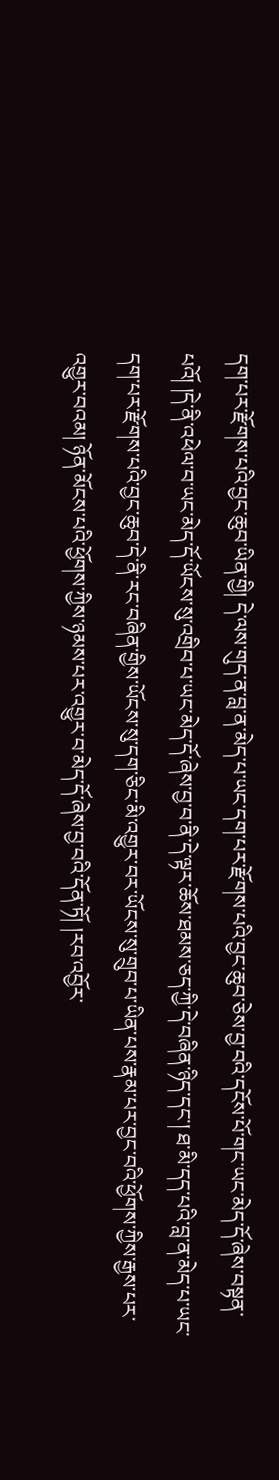དག་པར་རྫོགས་པའི་བྱང་ཆུབ་ཡིན་གྱི། དེ་ལས་གུད་ན་བླ་ན་མེད་པ་ཡང་དག་པར་རྫོགས་པའི་བྱང་ཆུབ་ཅེས་བྱ་བའི་དངོས་པོ་གང་ཡང་མེད་དོ་ཞེས་བསྟན་པའོ། །དེ་ནི་འཕེལ་བ་ཡང་མེད་དོ་ཡོངས་སུ་འགྲིབ་པ་ཡང་མེད་དོ་ཞེས་བྱ་བ་ནི་དེ་ལྟར་ཆོས་ཐམས་ཅད་ཀྱི་དེ་བཞིན་ཉིད་དང་། ཐ་མི་དད་པའི་བླ་ན་མེད་པ་ཡང་དག་པར་རྫོགས་པའི་བྱང་ཆུབ་དེ་ནི་རང་བཞིན་གྱིས་ཡོངས་སུ་དག་ཅིང་མི་འགྱུར་བར་ཡོངས་སུ་གྲུབ་པ་ཡིན་པས་རྣམ་པར་བྱང་བའི་ཕྱོགས་ཀྱིས་རྒྱས་པར་འགྱུར་བའམ། ཉོན་མོངས་པའི་ཕྱོགས་ཀྱིས་ཉམས་པར་འགྱུར་བ་མེད་དོ་ཞེས་བྱ་བའི་དོན་ཏོ། །རབ་འབྱོར་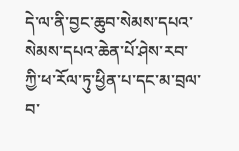དེ་ལ་ནི་བྱང་ཆུབ་སེམས་དཔའ་སེམས་དཔའ་ཆེན་པོ་ཤེས་རབ་ཀྱི་ཕ་རོལ་ཏུ་ཕྱིན་པ་དང་མ་བྲལ་བ་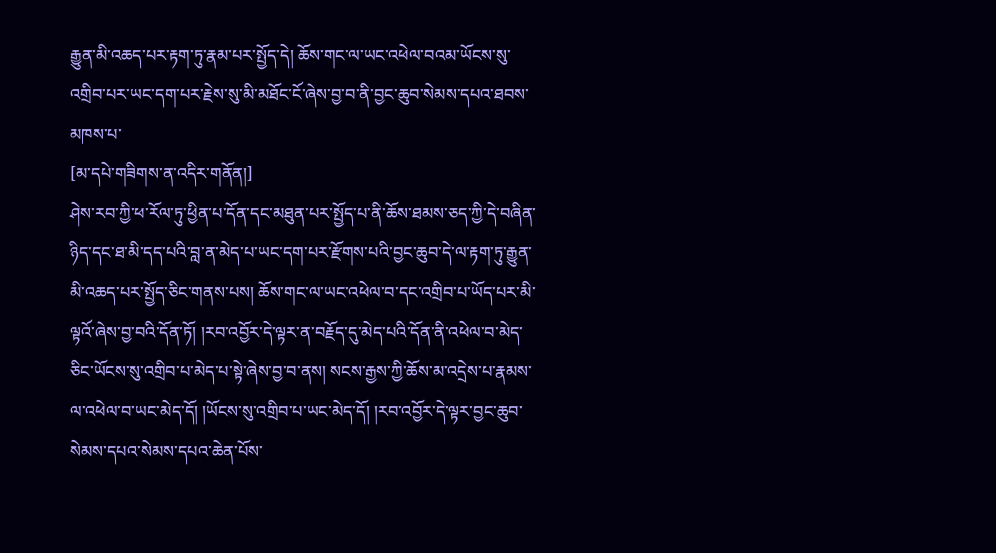རྒྱུན་མི་འཆད་པར་རྟག་ཏུ་རྣམ་པར་སྤྱོད་དེ། ཆོས་གང་ལ་ཡང་འཕེལ་བའམ་ཡོངས་སུ་འགྲིབ་པར་ཡང་དག་པར་རྗེས་སུ་མི་མཐོང་ངོ་ཞེས་བྱ་བ་ནི་བྱང་ཆུབ་སེམས་དཔའ་ཐབས་མཁས་པ་
[མ་དཔེ་གཟིགས་ན་འདིར་གནོན།]
ཤེས་རབ་ཀྱི་ཕ་རོལ་ཏུ་ཕྱིན་པ་དོན་དང་མཐུན་པར་སྤྱོད་པ་ནི་ཆོས་ཐམས་ཅད་ཀྱི་དེ་བཞིན་ཉིད་དང་ཐ་མི་དད་པའི་བླ་ན་མེད་པ་ཡང་དག་པར་རྫོགས་པའི་བྱང་ཆུབ་དེ་ལ་རྟག་ཏུ་རྒྱུན་མི་འཆད་པར་སྤྱོད་ཅིང་གནས་པས། ཆོས་གང་ལ་ཡང་འཕེལ་བ་དང་འགྲིབ་པ་ཡོད་པར་མི་ལྟའོ་ཞེས་བྱ་བའི་དོན་ཏོ། །རབ་འབྱོར་དེ་ལྟར་ན་བརྗོད་དུ་མེད་པའི་དོན་ནི་འཕེལ་བ་མེད་ཅིང་ཡོངས་སུ་འགྲིབ་པ་མེད་པ་སྟེ་ཞེས་བྱ་བ་ནས། སངས་རྒྱས་ཀྱི་ཆོས་མ་འདྲེས་པ་རྣམས་ལ་འཕེལ་བ་ཡང་མེད་དོ། །ཡོངས་སུ་འགྲིབ་པ་ཡང་མེད་དོ། །རབ་འབྱོར་དེ་ལྟར་བྱང་ཆུབ་སེམས་དཔའ་སེམས་དཔའ་ཆེན་པོས་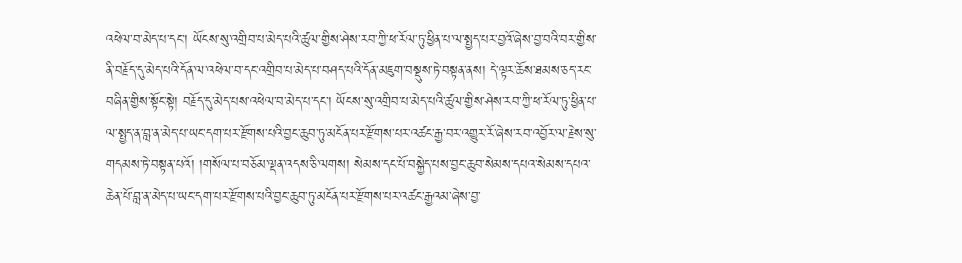འཕེལ་བ་མེད་པ་དང་། ཡོངས་སུ་འགྲིབ་པ་མེད་པའི་ཚུལ་གྱིས་ཤེས་རབ་ཀྱི་ཕ་རོལ་ཏུ་ཕྱིན་པ་ལ་སྤྱད་པར་བྱའོ་ཞེས་བྱ་བའི་བར་གྱིས་ནི་བརྗོད་དུ་མེད་པའི་དོན་ལ་འཕེལ་བ་དང་འགྲིབ་པ་མེད་པ་བཤད་པའི་དོན་མཇུག་བསྡུས་ཏེ་བསྟན་ནས། དེ་ལྟར་ཆོས་ཐམས་ཅད་རང་བཞིན་གྱིས་སྟོང་སྟེ། བརྗོད་དུ་མེད་པས་འཕེལ་བ་མེད་པ་དང་། ཡོངས་སུ་འགྲིབ་པ་མེད་པའི་ཚུལ་གྱིས་ཤེས་རབ་ཀྱི་ཕ་རོལ་ཏུ་ཕྱིན་པ་ལ་སྤྱད་ན་བླ་ན་མེད་པ་ཡང་དག་པར་རྫོགས་པའི་བྱང་ཆུབ་ཏུ་མངོན་པར་རྫོགས་པར་འཚང་རྒྱ་བར་འགྱུར་རོ་ཞེས་རབ་འབྱོར་ལ་རྗེས་སུ་གདམས་ཏེ་བསྟན་པའོ། །གསོལ་པ་བཅོམ་ལྡན་འདས་ཅི་ལགས། སེམས་དང་པོ་བསྐྱེད་པས་བྱང་ཆུབ་སེམས་དཔའ་སེམས་དཔའ་ཆེན་པོ་བླ་ན་མེད་པ་ཡང་དག་པར་རྫོགས་པའི་བྱང་ཆུབ་ཏུ་མངོན་པར་རྫོགས་པར་འཚང་རྒྱའམ་ཞེས་བྱ་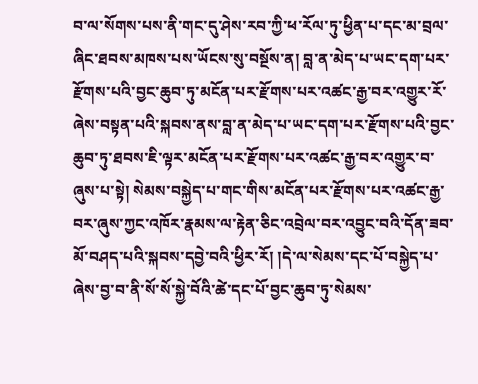བ་ལ་སོགས་པས་ནི་གང་དུ་ཤེས་རབ་ཀྱི་ཕ་རོལ་ཏུ་ཕྱིན་པ་དང་མ་བྲལ་ཞིང་ཐབས་མཁས་པས་ཡོངས་སུ་བསྔོས་ན། བླ་ན་མེད་པ་ཡང་དག་པར་རྫོགས་པའི་བྱང་ཆུབ་ཏུ་མངོན་པར་རྫོགས་པར་འཚང་རྒྱ་བར་འགྱུར་རོ་ཞེས་བསྟན་པའི་སྐབས་ནས་བླ་ན་མེད་པ་ཡང་དག་པར་རྫོགས་པའི་བྱང་ཆུབ་ཏུ་ཐབས་ཇི་ལྟར་མངོན་པར་རྫོགས་པར་འཚང་རྒྱ་བར་འགྱུར་བ་ཞུས་པ་སྟེ། སེམས་བསྐྱེད་པ་གང་གིས་མངོན་པར་རྫོགས་པར་འཚང་རྒྱ་བར་ཞུས་ཀྱང་འཁོར་རྣམས་ལ་རྟེན་ཅིང་འབྲེལ་བར་འབྱུང་བའི་དོན་ཟབ་མོ་བཤད་པའི་སྐབས་དབྱེ་བའི་ཕྱིར་རོ། །དེ་ལ་སེམས་དང་པོ་བསྐྱེད་པ་ཞེས་བྱ་བ་ནི་སོ་སོ་སྐྱེ་བོའི་ཚེ་དང་པོ་བྱང་ཆུབ་ཏུ་སེམས་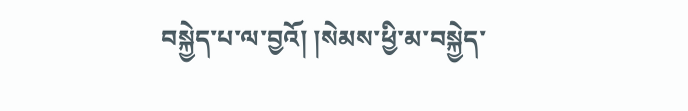བསྐྱེད་པ་ལ་བྱའོ། །སེམས་ཕྱི་མ་བསྐྱེད་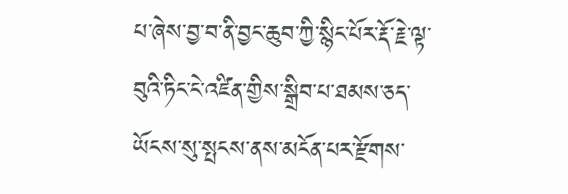པ་ཞེས་བྱ་བ་ནི་བྱང་ཆུབ་ཀྱི་སྙིང་པོར་རྡོ་རྗེ་ལྟ་བུའི་ཏིང་ངེ་འཛིན་གྱིས་སྒྲིབ་པ་ཐམས་ཅད་ཡོངས་སུ་སྤངས་ནས་མངོན་པར་རྫོགས་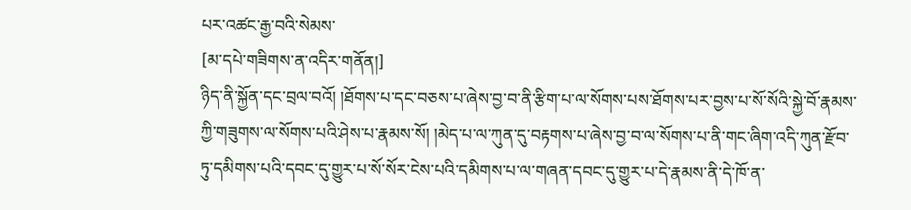པར་འཚང་རྒྱ་བའི་སེམས་
[མ་དཔེ་གཟིགས་ན་འདིར་གནོན།]
ཉིད་ནི་སྐྱོན་དང་བྲལ་བའོ། །ཐོགས་པ་དང་བཅས་པ་ཞེས་བྱ་བ་ནི་རྩིག་པ་ལ་སོགས་པས་ཐོགས་པར་བྱས་པ་སོ་སོའི་སྐྱེ་བོ་རྣམས་ཀྱི་གཟུགས་ལ་སོགས་པའི་ཤེས་པ་རྣམས་སོ། །མེད་པ་ལ་ཀུན་དུ་བརྟགས་པ་ཞེས་བྱ་བ་ལ་སོགས་པ་ནི་གང་ཞིག་འདི་ཀུན་རྫོབ་ཏུ་དམིགས་པའི་དབང་དུ་གྱུར་པ་སོ་སོར་ངེས་པའི་དམིགས་པ་ལ་གཞན་དབང་དུ་གྱུར་པ་དེ་རྣམས་ནི་དེ་ཁོ་ན་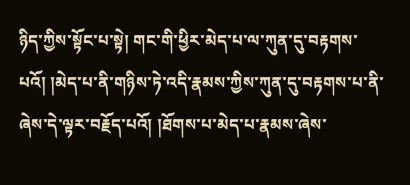ཉིད་ཀྱིས་སྟོང་པ་སྟེ། གང་གི་ཕྱིར་མེད་པ་ལ་ཀུན་དུ་བརྟགས་པའོ། །མེད་པ་ནི་གཉིས་ཏེ་འདི་རྣམས་ཀྱིས་ཀུན་དུ་བརྟགས་པ་ནི་ཞེས་དེ་ལྟར་བརྗོད་པའོ། །ཐོགས་པ་མེད་པ་རྣམས་ཞེས་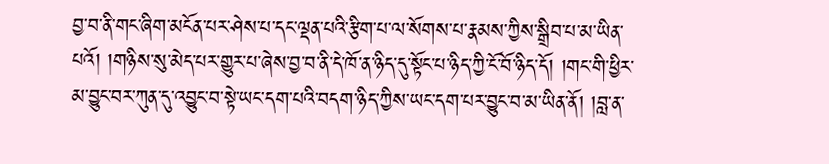བྱ་བ་ནི་གང་ཞིག་མངོན་པར་ཤེས་པ་དང་ལྡན་པའི་རྩིག་པ་ལ་སོགས་པ་རྣམས་ཀྱིས་སྒྲིབ་པ་མ་ཡིན་པའོ། །གཉིས་སུ་མེད་པར་གྱུར་པ་ཞེས་བྱ་བ་ནི་དེ་ཁོ་ན་ཉིད་དུ་སྟོང་པ་ཉིད་ཀྱི་ངོ་བོ་ཉིད་དོ། །གང་གི་ཕྱིར་མ་བྱུང་བར་ཀུན་དུ་འབྱུང་བ་སྟེ་ཡང་དག་པའི་བདག་ཉིད་ཀྱིས་ཡང་དག་པར་བྱུང་བ་མ་ཡིན་ནོ། །བླ་ན་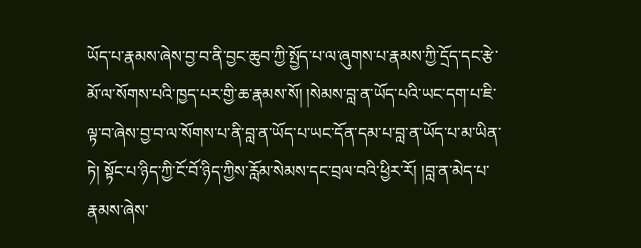ཡོད་པ་རྣམས་ཞེས་བྱ་བ་ནི་བྱང་ཆུབ་ཀྱི་སྤྱོད་པ་ལ་ཞུགས་པ་རྣམས་ཀྱི་དྲོད་དང་རྩེ་མོ་ལ་སོགས་པའི་ཁྱད་པར་གྱི་ཆ་རྣམས་སོ། །སེམས་བླ་ན་ཡོད་པའི་ཡང་དག་པ་ཇི་ལྟ་བ་ཞེས་བྱ་བ་ལ་སོགས་པ་ནི་བླ་ན་ཡོད་པ་ཡང་དོན་དམ་པ་བླ་ན་ཡོད་པ་མ་ཡིན་ཏེ། སྟོང་པ་ཉིད་ཀྱི་ངོ་བོ་ཉིད་ཀྱིས་རློམ་སེམས་དང་བྲལ་བའི་ཕྱིར་རོ། །བླ་ན་མེད་པ་རྣམས་ཞེས་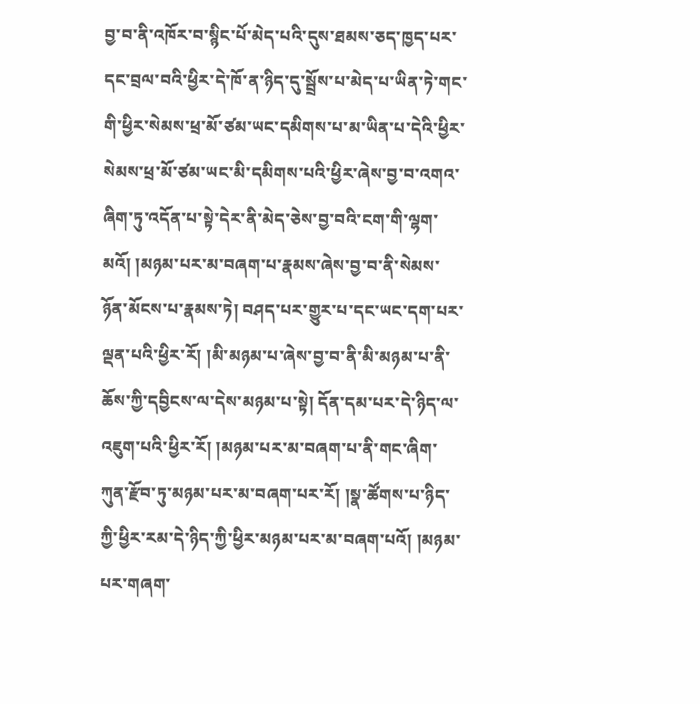བྱ་བ་ནི་འཁོར་བ་སྙིང་པོ་མེད་པའི་དུས་ཐམས་ཅད་ཁྱད་པར་དང་བྲལ་བའི་ཕྱིར་དེ་ཁོ་ན་ཉིད་དུ་སྦྲོས་པ་མེད་པ་ཡིན་ཏེ་གང་གི་ཕྱིར་སེམས་ཕྲ་མོ་ཙམ་ཡང་དམིགས་པ་མ་ཡིན་པ་དེའི་ཕྱིར་སེམས་ཕྲ་མོ་ཙམ་ཡང་མི་དམིགས་པའི་ཕྱིར་ཞེས་བྱ་བ་འགའ་ཞིག་ཏུ་འདོན་པ་སྟེ་དེར་ནི་མེད་ཅེས་བྱ་བའི་ངག་གི་ལྷག་མའོ། །མཉམ་པར་མ་བཞག་པ་རྣམས་ཞེས་བྱ་བ་ནི་སེམས་ཉོན་མོངས་པ་རྣམས་ཏེ། བཤད་པར་གྱུར་པ་དང་ཡང་དག་པར་ལྡན་པའི་ཕྱིར་རོ། །མི་མཉམ་པ་ཞེས་བྱ་བ་ནི་མི་མཉམ་པ་ནི་ཆོས་ཀྱི་དབྱིངས་ལ་དེས་མཉམ་པ་སྟེ། དོན་དམ་པར་དེ་ཉིད་ལ་འཇུག་པའི་ཕྱིར་རོ། །མཉམ་པར་མ་བཞག་པ་ནི་གང་ཞིག་ཀུན་རྫོབ་ཏུ་མཉམ་པར་མ་བཞག་པར་རོ། །སྣ་ཚོགས་པ་ཉིད་ཀྱི་ཕྱིར་རམ་དེ་ཉིད་ཀྱི་ཕྱིར་མཉམ་པར་མ་བཞག་པའོ། །མཉམ་པར་གཞག་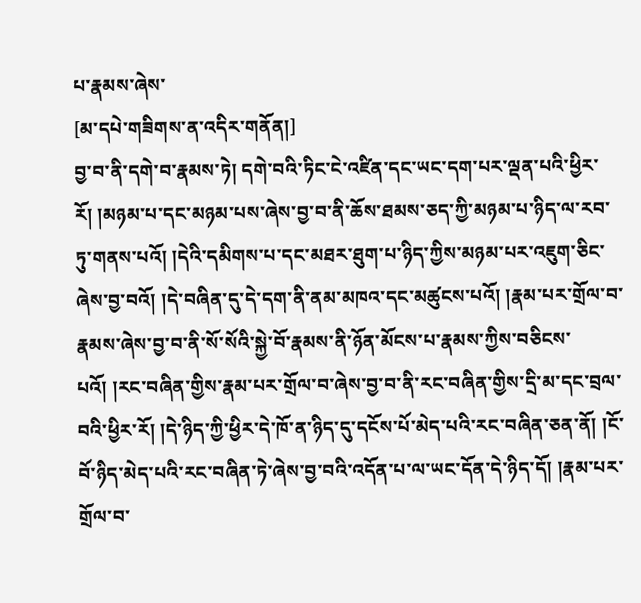པ་རྣམས་ཞེས་
[མ་དཔེ་གཟིགས་ན་འདིར་གནོན།]
བྱ་བ་ནི་དགེ་བ་རྣམས་ཏེ། དགེ་བའི་ཏིང་ངེ་འཛིན་དང་ཡང་དག་པར་ལྡན་པའི་ཕྱིར་རོ། །མཉམ་པ་དང་མཉམ་པས་ཞེས་བྱ་བ་ནི་ཆོས་ཐམས་ཅད་ཀྱི་མཉམ་པ་ཉིད་ལ་རབ་ཏུ་གནས་པའོ། །དེའི་དམིགས་པ་དང་མཐར་ཐུག་པ་ཉིད་ཀྱིས་མཉམ་པར་འཇུག་ཅིང་ཞེས་བྱ་བའོ། །དེ་བཞིན་དུ་དེ་དག་ནི་ནམ་མཁའ་དང་མཚུངས་པའོ། །རྣམ་པར་གྲོལ་བ་རྣམས་ཞེས་བྱ་བ་ནི་སོ་སོའི་སྐྱེ་བོ་རྣམས་ནི་ཉོན་མོངས་པ་རྣམས་ཀྱིས་བཅིངས་པའོ། །རང་བཞིན་གྱིས་རྣམ་པར་གྲོལ་བ་ཞེས་བྱ་བ་ནི་རང་བཞིན་གྱིས་དྲི་མ་དང་བྲལ་བའི་ཕྱིར་རོ། །དེ་ཉིད་ཀྱི་ཕྱིར་དེ་ཁོ་ན་ཉིད་དུ་དངོས་པོ་མེད་པའི་རང་བཞིན་ཅན་ནོ། །ངོ་བོ་ཉིད་མེད་པའི་རང་བཞིན་ཏེ་ཞེས་བྱ་བའི་འདོན་པ་ལ་ཡང་དོན་དེ་ཉིད་དོ། །རྣམ་པར་གྲོལ་བ་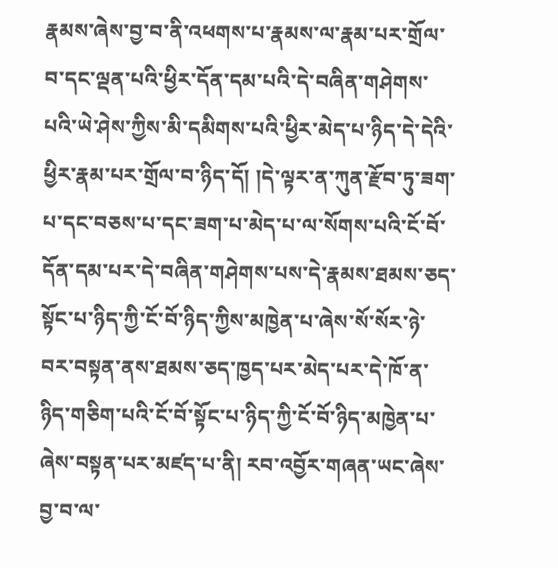རྣམས་ཞེས་བྱ་བ་ནི་འཕགས་པ་རྣམས་ལ་རྣམ་པར་གྲོལ་བ་དང་ལྡན་པའི་ཕྱིར་དོན་དམ་པའི་དེ་བཞིན་གཤེགས་པའི་ཡེ་ཤེས་ཀྱིས་མི་དམིགས་པའི་ཕྱིར་མེད་པ་ཉིད་དེ་དེའི་ཕྱིར་རྣམ་པར་གྲོལ་བ་ཉིད་དོ། །དེ་ལྟར་ན་ཀུན་རྫོབ་ཏུ་ཟག་པ་དང་བཅས་པ་དང་ཟག་པ་མེད་པ་ལ་སོགས་པའི་ངོ་བོ་དོན་དམ་པར་དེ་བཞིན་གཤེགས་པས་དེ་རྣམས་ཐམས་ཅད་སྟོང་པ་ཉིད་ཀྱི་ངོ་བོ་ཉིད་ཀྱིས་མཁྱེན་པ་ཞེས་སོ་སོར་ཉེ་བར་བསྟན་ནས་ཐམས་ཅད་ཁྱད་པར་མེད་པར་དེ་ཁོ་ན་ཉིད་གཅིག་པའི་ངོ་བོ་སྟོང་པ་ཉིད་ཀྱི་ངོ་བོ་ཉིད་མཁྱེན་པ་ཞེས་བསྟན་པར་མཛད་པ་ནི། རབ་འབྱོར་གཞན་ཡང་ཞེས་བྱ་བ་ལ་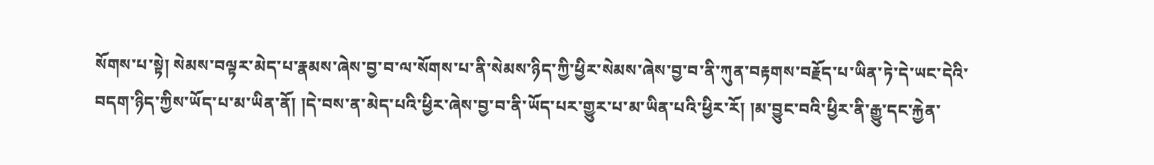སོགས་པ་སྟེ། སེམས་བལྟར་མེད་པ་རྣམས་ཞེས་བྱ་བ་ལ་སོགས་པ་ནི་སེམས་ཉིད་ཀྱི་ཕྱིར་སེམས་ཞེས་བྱ་བ་ནི་ཀུན་བརྟགས་བརྗོད་པ་ཡིན་ཏེ་དེ་ཡང་དེའི་བདག་ཉིད་ཀྱིས་ཡོད་པ་མ་ཡིན་ནོ། །དེ་བས་ན་མེད་པའི་ཕྱིར་ཞེས་བྱ་བ་ནི་ཡོད་པར་གྱུར་པ་མ་ཡིན་པའི་ཕྱིར་རོ། །མ་བྱུང་བའི་ཕྱིར་ནི་རྒྱུ་དང་རྐྱེན་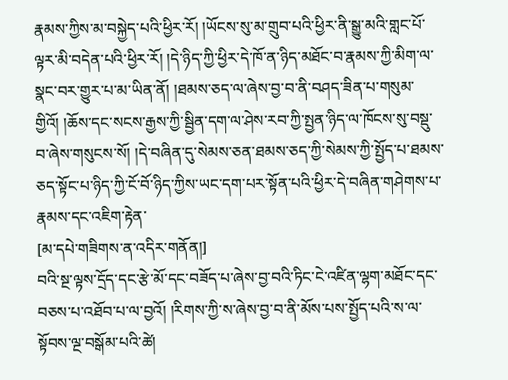རྣམས་ཀྱིས་མ་བསྐྱེད་པའི་ཕྱིར་རོ། །ཡོངས་སུ་མ་གྲུབ་པའི་ཕྱིར་ནི་སྒྱུ་མའི་གླང་པོ་ལྟར་མི་བདེན་པའི་ཕྱིར་རོ། །དེ་ཉིད་ཀྱི་ཕྱིར་དེ་ཁོ་ན་ཉིད་མཐོང་བ་རྣམས་ཀྱི་མིག་ལ་སྣང་བར་གྱུར་པ་མ་ཡིན་ནོ། །ཐམས་ཅད་ལ་ཞེས་བྱ་བ་ནི་བཤད་ཟིན་པ་གསུམ་གྱིའོ། །ཆོས་དང་སངས་རྒྱས་ཀྱི་སྦྱིན་དག་ལ་ཤེས་རབ་ཀྱི་སྤྱན་ཉིད་ལ་ཁོངས་སུ་བསྡུ་བ་ཞེས་གསུངས་སོ། །དེ་བཞིན་དུ་སེམས་ཅན་ཐམས་ཅད་ཀྱི་སེམས་ཀྱི་སྤྱོད་པ་ཐམས་ཅད་སྟོང་པ་ཉིད་ཀྱི་ངོ་བོ་ཉིད་ཀྱིས་ཡང་དག་པར་སྟོན་པའི་ཕྱིར་དེ་བཞིན་གཤེགས་པ་རྣམས་དང་འཇིག་རྟེན་
[མ་དཔེ་གཟིགས་ན་འདིར་གནོན།]
བའི་སྔ་ལྟས་དྲོད་དང་རྩེ་མོ་དང་བཟོད་པ་ཞེས་བྱ་བའི་ཏིང་ངེ་འཛིན་ལྷག་མཐོང་དང་བཅས་པ་འཐོབ་པ་ལ་བྱའོ། །རིགས་ཀྱི་ས་ཞེས་བྱ་བ་ནི་མོས་པས་སྤྱོད་པའི་ས་ལ་སྟོབས་ལྔ་བསྒོམ་པའི་ཚེ།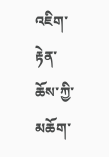འཇིག་རྟེན་ཆོས་ཀྱི་མཆོག་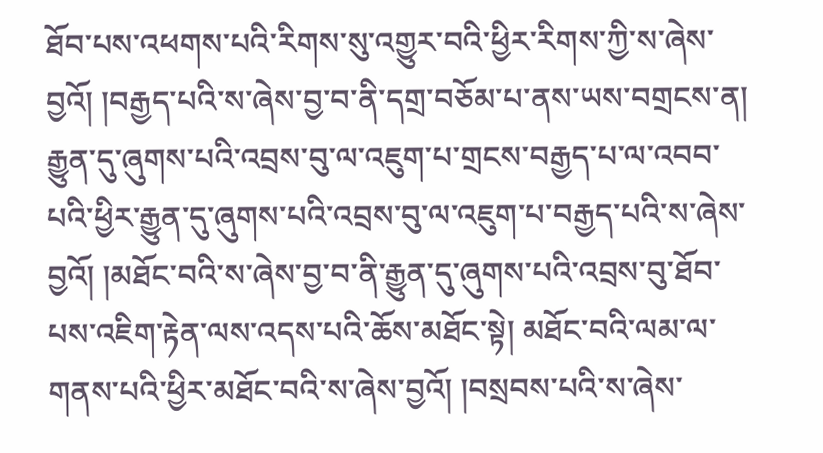ཐོབ་པས་འཕགས་པའི་རིགས་སུ་འགྱུར་བའི་ཕྱིར་རིགས་ཀྱི་ས་ཞེས་བྱའོ། །བརྒྱད་པའི་ས་ཞེས་བྱ་བ་ནི་དགྲ་བཅོམ་པ་ནས་ཡས་བགྲངས་ན། རྒྱུན་དུ་ཞུགས་པའི་འབྲས་བུ་ལ་འཇུག་པ་གྲངས་བརྒྱད་པ་ལ་འབབ་པའི་ཕྱིར་རྒྱུན་དུ་ཞུགས་པའི་འབྲས་བུ་ལ་འཇུག་པ་བརྒྱད་པའི་ས་ཞེས་བྱའོ། །མཐོང་བའི་ས་ཞེས་བྱ་བ་ནི་རྒྱུན་དུ་ཞུགས་པའི་འབྲས་བུ་ཐོབ་པས་འཇིག་རྟེན་ལས་འདས་པའི་ཆོས་མཐོང་སྟེ། མཐོང་བའི་ལམ་ལ་གནས་པའི་ཕྱིར་མཐོང་བའི་ས་ཞེས་བྱའོ། །བསྲབས་པའི་ས་ཞེས་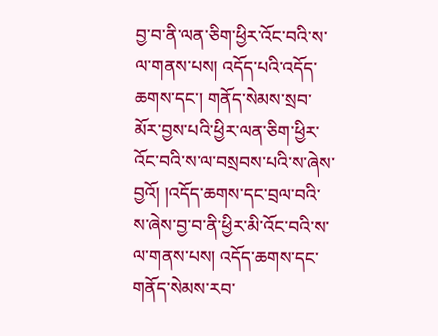བྱ་བ་ནི་ལན་ཅིག་ཕྱིར་འོང་བའི་ས་ལ་གནས་པས། འདོད་པའི་འདོད་ཆགས་དང་། གནོད་སེམས་སྲབ་མོར་བྱས་པའི་ཕྱིར་ལན་ཅིག་ཕྱིར་འོང་བའི་ས་ལ་བསྲབས་པའི་ས་ཞེས་བྱའོ། །འདོད་ཆགས་དང་བྲལ་བའི་ས་ཞེས་བྱ་བ་ནི་ཕྱིར་མི་འོང་བའི་ས་ལ་གནས་པས། འདོད་ཆགས་དང་གནོད་སེམས་རབ་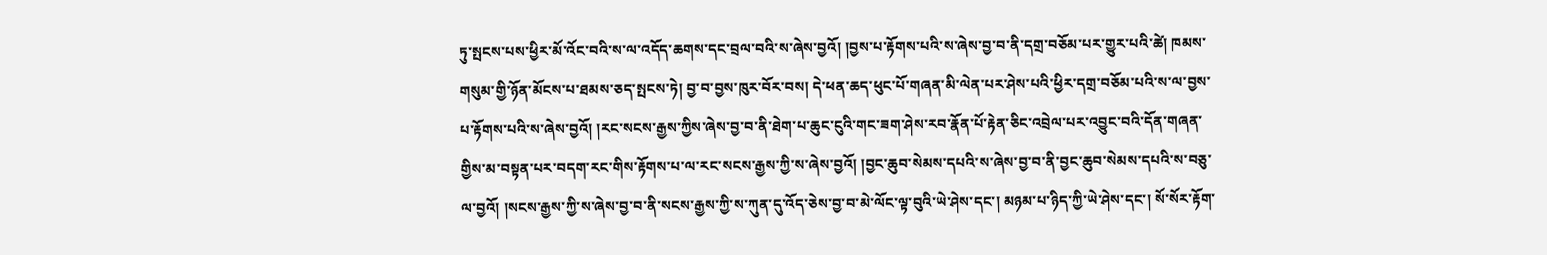ཏུ་སྤངས་པས་ཕྱིར་མོ་འོང་བའི་ས་ལ་འདོད་ཆགས་དང་བྲལ་བའི་ས་ཞེས་བྱའོ། །བྱས་པ་རྟོགས་པའི་ས་ཞེས་བྱ་བ་ནི་དགྲ་བཅོམ་པར་གྱུར་པའི་ཚེ། ཁམས་གསུམ་གྱི་ཉོན་མོངས་པ་ཐམས་ཅད་སྤངས་ཏེ། བྱ་བ་བྱས་ཁུར་བོར་བས། དེ་ཕན་ཆད་ཕུང་པོ་གཞན་མི་ལེན་པར་ཤེས་པའི་ཕྱིར་དགྲ་བཅོམ་པའི་ས་ལ་བྱས་པ་རྟོགས་པའི་ས་ཞེས་བྱའོ། །རང་སངས་རྒྱས་ཀྱིས་ཞེས་བྱ་བ་ནི་ཐེག་པ་ཆུང་ངུའི་གང་ཟག་ཤེས་རབ་རྣོན་པོ་རྟེན་ཅིང་འབྲེལ་པར་འབྱུང་བའི་དོན་གཞན་གྱིས་མ་བསྟན་པར་བདག་རང་གིས་རྟོགས་པ་ལ་རང་སངས་རྒྱས་ཀྱི་ས་ཞེས་བྱའོ། །བྱང་ཆུབ་སེམས་དཔའི་ས་ཞེས་བྱ་བ་ནི་བྱང་ཆུབ་སེམས་དཔའི་ས་བཅུ་ལ་བྱའོ། །སངས་རྒྱས་ཀྱི་ས་ཞེས་བྱ་བ་ནི་སངས་རྒྱས་ཀྱི་ས་ཀུན་དུ་འོད་ཅེས་བྱ་བ་མེ་ལོང་ལྟ་བུའི་ཡེ་ཤེས་དང་། མཉམ་པ་ཉིད་ཀྱི་ཡེ་ཤེས་དང་། སོ་སོར་རྟོག་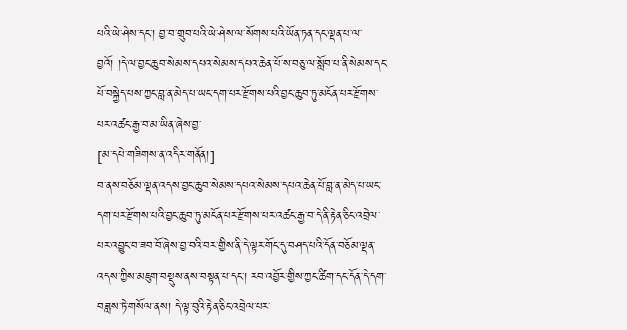པའི་ཡེ་ཤེས་དང་། བྱ་བ་གྲུབ་པའི་ཡེ་ཤེས་ལ་སོགས་པའི་ཡོན་ཏན་དང་ལྡན་པ་ལ་བྱའོ། །དེ་ལ་བྱང་ཆུབ་སེམས་དཔའ་སེམས་དཔའ་ཆེན་པོ་ས་བཅུ་ལ་སློབ་པ་ནི་སེམས་དང་པོ་བསྐྱེད་པས་ཀྱང་བླ་ན་མེད་པ་ཡང་དག་པར་རྫོགས་པའི་བྱང་ཆུབ་ཏུ་མངོན་པར་རྫོགས་པར་འཚང་རྒྱ་བ་མ་ཡིན་ཞེས་བྱ་
[མ་དཔེ་གཟིགས་ན་འདིར་གནོན།]
བ་ནས་བཅོམ་ལྡན་འདས་བྱང་ཆུབ་སེམས་དཔའ་སེམས་དཔའ་ཆེན་པོ་བླ་ན་མེད་པ་ཡང་དག་པར་རྫོགས་པའི་བྱང་ཆུབ་ཏུ་མངོན་པར་རྫོགས་པར་འཚང་རྒྱ་བ་དེ་ནི་རྟེན་ཅིང་འབྲེལ་པར་འབྱུང་བ་ཟབ་བོ་ཞེས་བྱ་བའི་བར་གྱིས་ནི་དེ་ལྟར་གོང་དུ་བཤད་པའི་དོན་བཅོམ་ལྡན་འདས་ཀྱིས་མཇུག་བསྡུས་ནས་བསྟན་པ་དང་། རབ་འབྱོར་གྱིས་ཀྱང་ཚིག་དང་དོན་དེ་དག་བཟླས་ཏེ་གསོལ་ནས། དེ་ལྟ་བུའི་རྟེན་ཅིང་འབྲེལ་པར་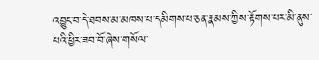འབྱུང་བ་དེ་ཐབས་མ་མཁས་པ་དམིགས་པ་ཅན་རྣམས་ཀྱིས་རྟོགས་པར་མི་ནུས་པའི་ཕྱིར་ཟབ་བོ་ཞེས་གསོལ་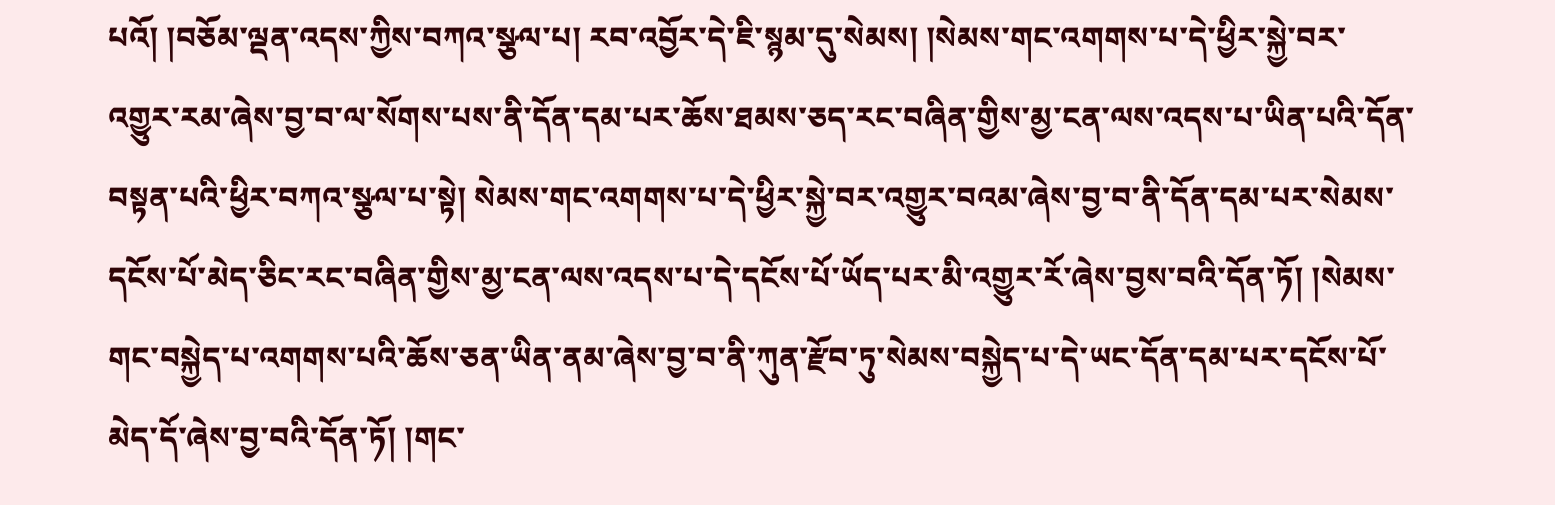པའོ། །བཅོམ་ལྡན་འདས་ཀྱིས་བཀའ་སྩལ་པ། རབ་འབྱོར་དེ་ཇི་སྙམ་དུ་སེམས། །སེམས་གང་འགགས་པ་དེ་ཕྱིར་སྐྱེ་བར་འགྱུར་རམ་ཞེས་བྱ་བ་ལ་སོགས་པས་ནི་དོན་དམ་པར་ཆོས་ཐམས་ཅད་རང་བཞིན་གྱིས་མྱ་ངན་ལས་འདས་པ་ཡིན་པའི་དོན་བསྟན་པའི་ཕྱིར་བཀའ་སྩལ་པ་སྟེ། སེམས་གང་འགགས་པ་དེ་ཕྱིར་སྐྱེ་བར་འགྱུར་བའམ་ཞེས་བྱ་བ་ནི་དོན་དམ་པར་སེམས་དངོས་པོ་མེད་ཅིང་རང་བཞིན་གྱིས་མྱ་ངན་ལས་འདས་པ་དེ་དངོས་པོ་ཡོད་པར་མི་འགྱུར་རོ་ཞེས་བྱས་བའི་དོན་ཏོ། །སེམས་གང་བསྐྱེད་པ་འགགས་པའི་ཆོས་ཅན་ཡིན་ནམ་ཞེས་བྱ་བ་ནི་ཀུན་རྫོབ་ཏུ་སེམས་བསྐྱེད་པ་དེ་ཡང་དོན་དམ་པར་དངོས་པོ་མེད་དོ་ཞེས་བྱ་བའི་དོན་ཏོ། །གང་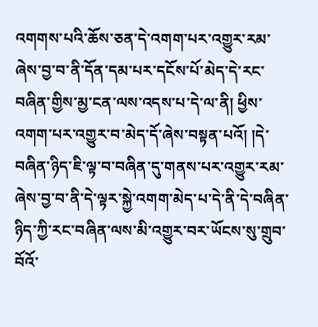འགགས་པའི་ཆོས་ཅན་དེ་འགག་པར་འགྱུར་རམ་ཞེས་བྱ་བ་ནི་དོན་དམ་པར་དངོས་པོ་མེད་དེ་རང་བཞིན་གྱིས་མྱ་ངན་ལས་འདས་པ་དེ་ལ་ནི། ཕྱིས་འགག་པར་འགྱུར་བ་མེད་དོ་ཞེས་བསྟན་པའོ། །དེ་བཞིན་ཉིད་ཇི་ལྟ་བ་བཞིན་དུ་གནས་པར་འགྱུར་རམ་ཞེས་བྱ་བ་ནི་དེ་ལྟར་སྐྱེ་འགག་མེད་པ་དེ་ནི་དེ་བཞིན་ཉིད་ཀྱི་རང་བཞིན་ལས་མི་འགྱུར་བར་ཡོངས་སུ་གྲུབ་བོའོ་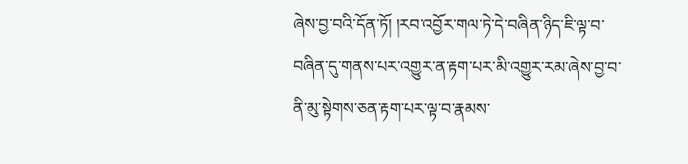ཞེས་བྱ་བའི་དོན་ཏོ། །རབ་འབྱོར་གལ་ཏེ་དེ་བཞིན་ཉིད་ཇི་ལྟ་བ་བཞིན་དུ་གནས་པར་འགྱུར་ན་རྟག་པར་མི་འགྱུར་རམ་ཞེས་བྱ་བ་ནི་མུ་སྟེགས་ཅན་རྟག་པར་ལྟ་བ་རྣམས་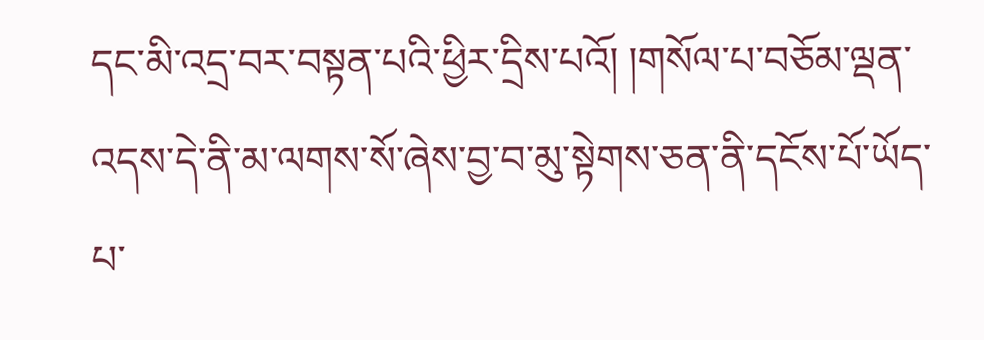དང་མི་འདྲ་བར་བསྟན་པའི་ཕྱིར་དྲིས་པའོ། །གསོལ་པ་བཅོམ་ལྡན་འདས་དེ་ནི་མ་ལགས་སོ་ཞེས་བྱ་བ་མུ་སྟེགས་ཅན་ནི་དངོས་པོ་ཡོད་པ་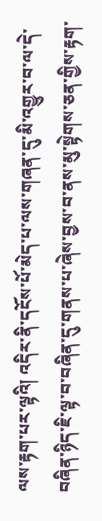ལས་རྟག་པར་ལྟའི། འདིར་ནི་དངོས་པོ་མེད་པ་ལས་གཞན་དུ་མི་འགྱུར་བ་ལ་དེ་བཞིན་ཉིད་ཇི་ལྟ་བ་བཞིན་དུ་གནས་པ་ཞེས་བྱས་བ་ནས་མུ་སྟེགས་ཅན་གྱིས་རྟག་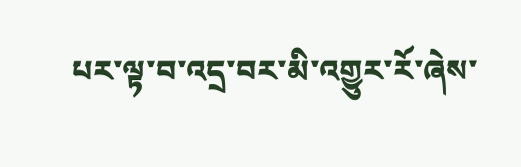པར་ལྟ་བ་འདྲ་བར་མི་འགྱུར་རོ་ཞེས་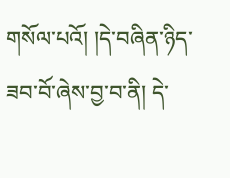གསོལ་པའོ། །དེ་བཞིན་ཉིད་ཟབ་བོ་ཞེས་བྱ་བ་ནི། དེ་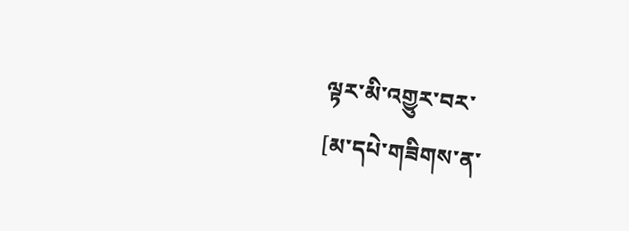ལྟར་མི་འགྱུར་བར་
[མ་དཔེ་གཟིགས་ན་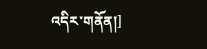འདིར་གནོན།]